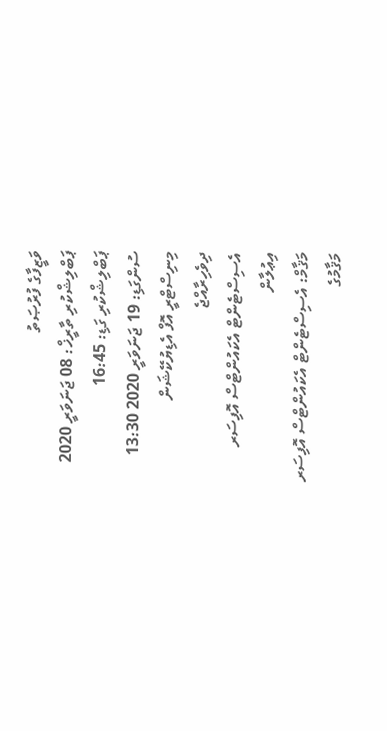ވަޒީފާގެ ފުރުޞަތު
ޕަބްލިޝްކުރި ތާރީޚް: 08 ޖަނަވަރީ 2020
ޕަބްލިޝްކުރި ގަޑި: 16:45
ސުންގަޑި: 19 ޖަނަވަރީ 2020 13:30
މިނިސްޓްރީ އޮފް އެޑިޔުކޭޝަން
ދިވެހިރާއްޖެ
އެސިސްޓެންޓް އެކައުންޓްސް އޮފިސަރ
އިޢުލާން
މަޤާމް: އެސިސްޓެންޓް އެކައުންޓްސް އޮފިސަރ
މަޤާމުގެ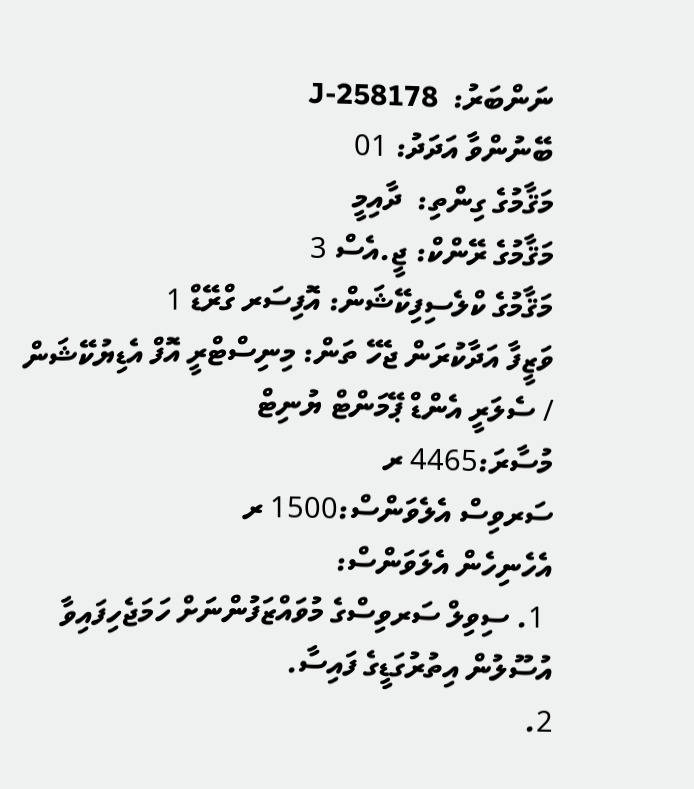ނަންބަރު:  J-258178
ބޭނުންވާ އަދަދު: 01
މަޤާމުގެ ގިންތި:  ދާއިމީ
މަޤާމުގެ ރޭންކް: ޖީ.އެސް 3
މަޤާމުގެ ކްލެސިފިކޭޝަން: އޮފިސަރ ގްރޭޑް 1
ވަޒީފާ އަދާކުރަން ޖެހޭ ތަން: މިނިސްޓްރީ އޮފް އެޑިޔުކޭޝަން / ސެލަރީ އެންޑް ޕޭމަންޓް ޔުނިޓް
މުސާރަ:4465 ރ
ސަރވިސް އެލެވަންސް:1500 ރ
އެހެނިހެން އެލަވަންސް:
 1. ސިވިލް ސަރވިސްގެ މުވައްޒަފުންނަށް ހަމަޖެހިފައިވާ އުސޫލުން އިތުރުގަޑީގެ ފައިސާ.
2.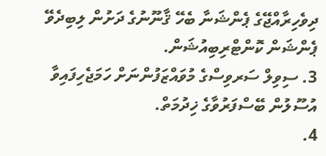ދިވެހިރާއްޖޭގެ ޕެންޝަނާ ބެހޭ ޤާނޫނުގެ ދަށުން ލިބިދެވޭ ޕެންޝަން ކޮންޓްރިބިއުޝަން.
3. ސިވިލް ސަރވިސްގެ މުވައްޒަފުންނަށް ހަމަޖެހިފައިވާ އުސޫލުން ބޭސްފަރުވާގެ ޚިދުމަތް.
4.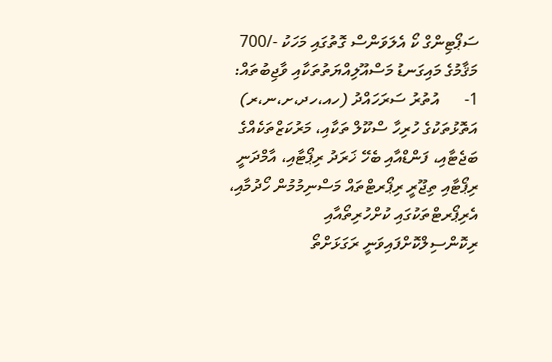ސަޕޯޓިންގް ކޯ އެލަވަންސް ގޮތުގައި މަހަކު -/700
މަޤާމުގެ މައިގަނޑު މަސްއޫލިއްޔަތުތަކާއި ވާޖިބުތައް:
1-      އުތުރު ސަރަހައްދު (ހއ،ހދ،ށ،ނ،ރ) އަތޮޅުތަކުގެ ހުރިހާ ސްކޫލް ތަކާއި، މަރުކަޒްތަކެއްގެ ބަޖެޓާއި، ފަންޑްއާއި ބެހޭ ޚަރަދު ރިޕޯޓާއި، އާމްދަނީ ރިޕޯޓާއި ތިޖޫރީ ރިޕޯރޓްތައް މަސްނިމުމުން ހޯދުމާއި، އެރިޕޯރޓްތަކުގައި ކުށްހުރިތޯއާއި ރިކޮންސިލްކޮށްފައިވަނީ ރަގަޅަށްތޯ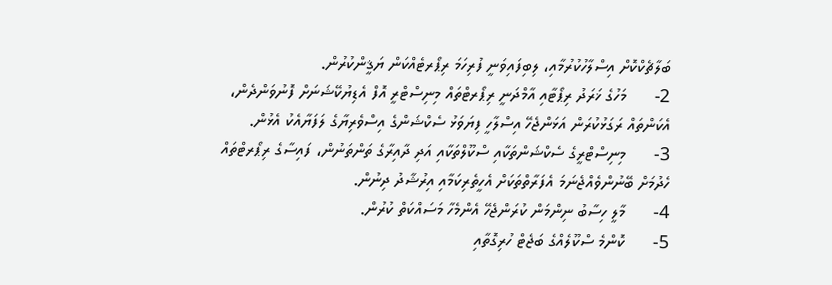ބަލާޗެކްކޮށް އިސްލާހުކުރުމާއި، ލިބިފައިވަނީ ފުރިހަމަ ރިޕޯރޓެއްކަން ޔަޤީންކުރުން.
2-      މަހުގެ ޚަރަދު ރިޕޯޓާއި އާމްދަނީ ރިޕޯރޓްތައް މިނިސްޓްރީ އޮފް އެޑިޔުކޭޝަނަށް ފޮނުވަންދެން، އެކަންތައް ރަގަޅުކުރަން އަޅަންޖެހޭ އިސްލާހީ ފިޔަވަޅު ސެކްޝަންގެ އިސްވެރިޔާގެ ލަފަޔާއެކު އެޅުން.
3-      މިނިސްޓްރީގެ ސެކްޝަންތަކާއި ސްކޫލްތަކާއި އަދި ދާއިރާގެ ތަންތަނުން، ފައިސާގެ ރިޕޯރޓްތައް ހެދުމަށް ބޭނުންވެއްޖެނަމަ އެފަރާތްތަކަށް އެހީތެރިކަމާއި އިރުޝާދު ދިނުން.
4-      މާލީ ހިސާބު ނިންމަން ކުރަންޖެހޭ އެންމެހާ މަސައްކަތް ކުރުން.
5-      ކޮންމެ ސްކޫލެއްގެ ބަޖެޓް ހުރިގޮތާއި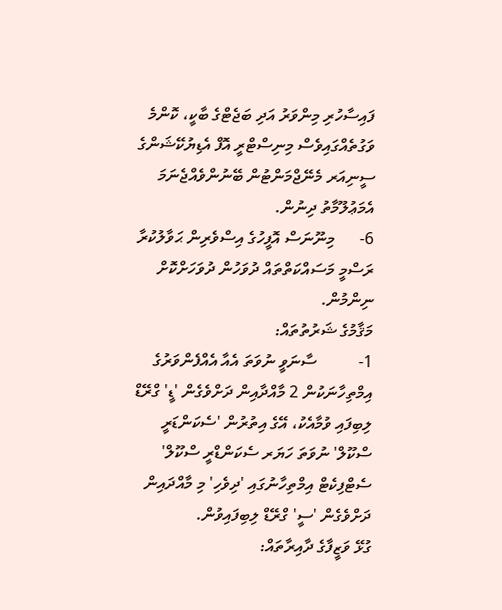ފައިސާހުރި މިންވަރު އަދި ބަޖެޓްގެ ބާކީ، ކޮންމެ ވަގުތެއްގައިވެސް މިނިސްޓްރީ އޮފް އެޑިޔުކޭޝަންގެ ސީނިއަރ މެނޭޖްމަންޓުން ބޭނުންވެއްޖެނަމަ އެމަޢުލޫމާތު ދިނުން.
6-      މިނޫނަސް އޮފީހުގެ އިސްވެރިން ޙަވާލުކުރާ ރަސްމީ މަސައްކަތްތައް ދުވަހުން ދުވަހަށްކޮށް ނިންމުން.
މަޤާމުގެ ޝަރުތުތައް:
1-          ސާނަވީ ނުވަތަ އެއާ އެއްފެންވަރުގެ އިމްތިހާނަކުން 2 މާއްދާއިން ދަށްވެގެން 'ޑީ' ގްރޭޑް ލިބިފައި ވުމާއެކު، އޭގެ އިތުރުން 'ސެކަންޑަރީ ސްކޫލް' ނުވަތަ ހަޔަރ ސެކަންޑްރީ ސްކޫލް' ސެޓްފިކެޓް އިމްތިހާނުގައި 'ދިވެހި' މި މާއްދައިން ދަށްވެގެން 'ސީ' ގްރޭޑް ލިބިފައިވުން.
ގުޅޭ ވަޒީފާގެ ދާއިރާތައް: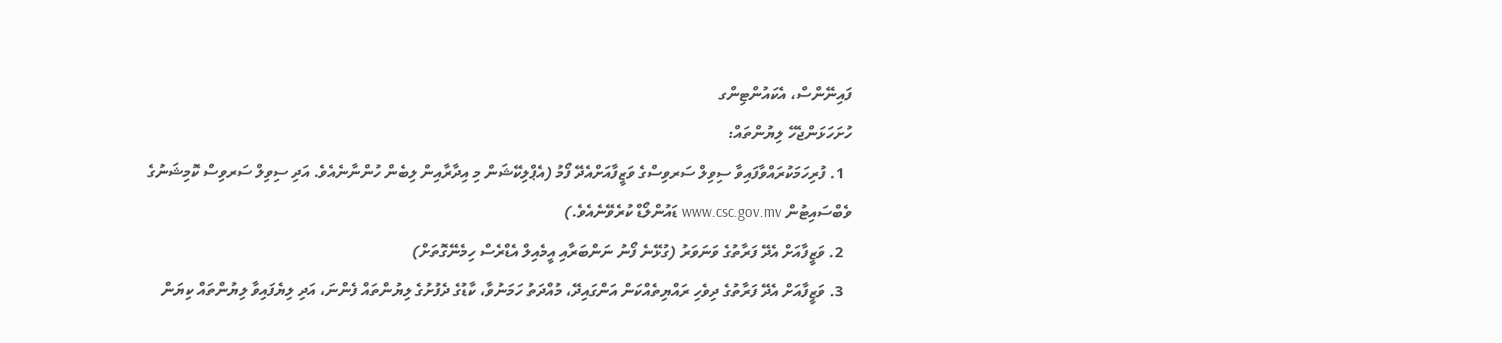ފައިނޭންސް، އެކައުންޓިންގ
ހުށަހަޅަންޖެހޭ ލިޔުންތައް:
  1. ފުރިހަމަކުރައްވާފައިވާ ސިވިލް ސަރވިސްގެ ވަޒީފާއަށްއެދޭ ފޯމު (އެޕްލިކޭޝަން މި އިދާރާއިން ލިބެން ހުންނާނެއެވެ. އަދި ސިވިލް ސަރވިސް ކޮމިޝަނުގެ ވެބްސައިޓުން www.csc.gov.mv ޑައުންލޯޑް ކުރެވޭނެއެވެ.)
  2. ވަޒީފާއަށް އެދޭ ފަރާތުގެ ވަނަވަރު (ގުޅޭނެ ފޯނު ނަންބަރާއި އީމެއިލް އެޑްރެސް ހިމެނޭގޮތަށް)
  3. ވަޒީފާއަށް އެދޭ ފަރާތުގެ ދިވެހި ރައްޔިތެއްކަން އަންގައިދޭ، މުއްދަތު ހަމަނުވާ، ކާޑުގެ ދެފުށުގެ ލިޔުންތައް ފެންނަ، އަދި ލިޔެފައިވާ ލިޔުންތައް ކިޔަން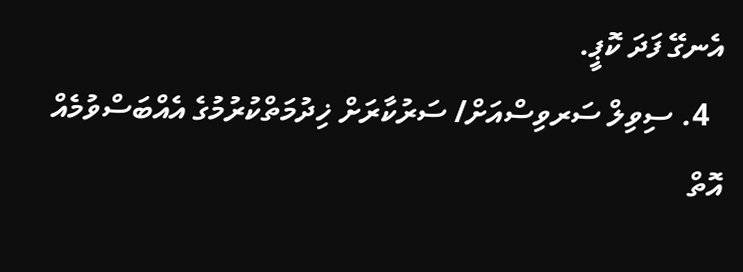އެނގޭ ފަދަ ކޮޕީ.
  4. ސިވިލް ސަރވިސްއަށް/ ސަރުކާރަށް ޚިދުމަތްކުރުމުގެ އެއްބަސްވުމެއް އޮތް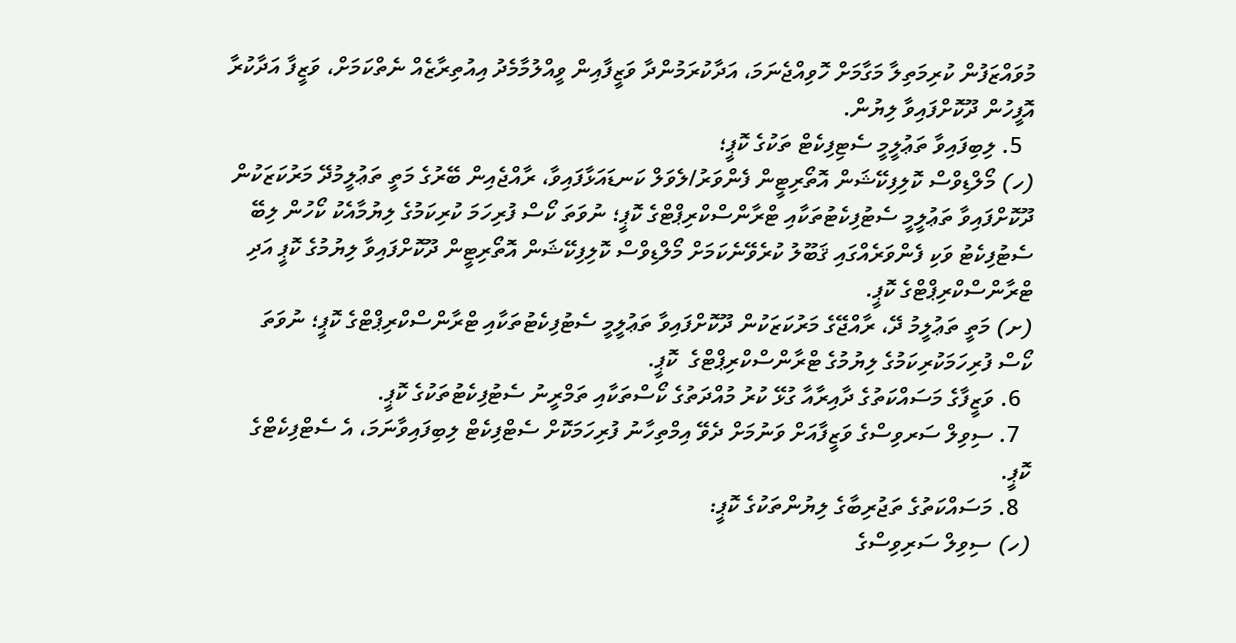މުވައްޒަފުން ކުރިމަތިލާ މަގާމަށް ހޮވިއްޖެނަމަ، އަދާކުރަމުންދާ ވަޒީފާއިން ވީއްލުމާމެދު އިއުތިރާޒެއް ނެތްކަމަށް، ވަޒީފާ އަދާކުރާ އޮފީހުން ދޫކޮށްފައިވާ ލިޔުން.
  5. ލިބިފައިވާ ތަޢުލީމީ ސެޓިފިކެޓް ތަކުގެ ކޮޕީ؛
(ހ) މޯލްޑިވްސް ކޮލިފިކޭޝަން އޮތޯރިޓީން ފެންވަރު/ލެވަލް ކަނޑައަޅާފައިވާ، ރާއްޖެއިން ބޭރުގެ މަތީ ތަޢުލީމުދޭ މަރުކަޒަކުން ދޫކޮށްފައިވާ ތަޢުލީމީ ސެޓުފިކެޓުތަކާއި ޓްރާންސްކްރިޕްޓްގެ ކޮޕީ؛ ނުވަތަ ކޯސް ފުރިހަމަ ކުރިކަމުގެ ލިޔުމާއެކު ކޯހުން ލިބޭ ސެޓުފިކެޓު ވަކި ފެންވަރެއްގައި ޤަބޫލު ކުރެވޭނެކަމަށް މޯލްޑިވްސް ކޮލިފިކޭޝަން އޮތޯރިޓީން ދޫކޮށްފައިވާ ލިޔުމުގެ ކޮޕީ އަދި ޓްރާންސްކްރިޕްޓްގެ ކޮޕީ.
(ށ) މަތީ ތަޢުލީމު ދޭ، ރާއްޖޭގެ މަރުކަޒަކުން ދޫކޮށްފައިވާ ތަޢުލީމީ ސެޓުފިކެޓުތަކާއި ޓްރާންސްކްރިޕްޓްގެ ކޮޕީ؛ ނުވަތަ ކޯސް ފުރިހަމަކުރިކަމުގެ ލިޔުމުގެ ޓްރާންސްކްރިޕްޓްގެ  ކޮޕީ.
  6. ވަޒީފާގެ މަސައްކަތުގެ ދާއިރާއާ ގުޅޭ ކުރު މުއްދަތުގެ ކޯސްތަކާއި ތަމްރީނު ސެޓުފިކެޓުތަކުގެ ކޮޕީ.
  7. ސިވިލް ސަރވިސްގެ ވަޒީފާއަށް ވަނުމަށް ދެވޭ އިމްތިހާނު ފުރިހަމަކޮށް ސެޓްފިކެޓް ލިބިފައިވާނަމަ، އެ ސެޓްފިކެޓްގެ ކޮޕީ.
  8. މަސައްކަތުގެ ތަޖުރިބާގެ ލިޔުންތަކުގެ ކޮޕީ:
(ހ) ސިވިލް ސަރިވިސްގެ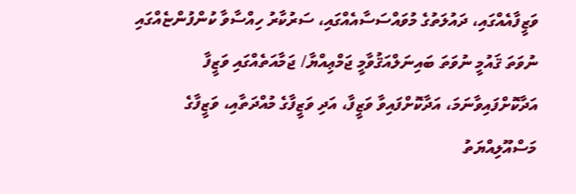ވަޒީފާއެއްގައި، ދައުލަތުގެ މުވައްސަސާއެއްގައި، ސަރުކާރު ހިއްސާވާ ކުންފުންޏެއްގައި ނުވަތަ ޤައުމީ ނުވަތަ ބައިނަލްއަޤުވާމީ ޖަމްޢިއްޔާ/ ޖަމާއަތެއްގައި ވަޒީފާ އަދާކޮށްފައިވާނަމަ، އަދާކޮށްފައިވާ ވަޒީފާ، އަދި ވަޒީފާގެ މުއްދަތާއި، ވަޒީފާގެ މަސްއޫލިއްޔަތު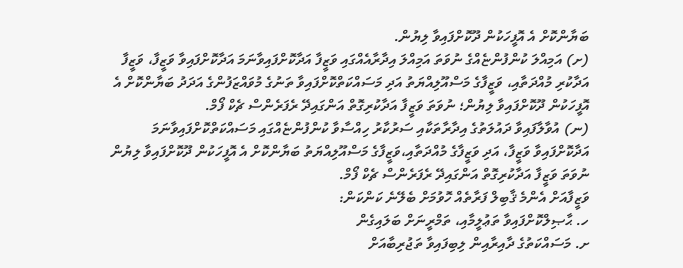ބަޔާންކޮށް އެ އޮފީހަކުން ދޫކޮށްފައިވާ ލިޔުން.
(ށ) އަމިއްލަ ކުންފުންޏެއްގެ ނުވަތަ އަމިއްލަ އިދާރާއެއްގައި ވަޒީފާ އަދާކޮށްފައިވާނަމަ އަދާކޮށްފައިވާ ވަޒީފާ، ވަޒީފާ އަދާކުރި މުއްދަތާއި، ވަޒީފާގެ މަސްއޫލިއްޔަތު އަދި މަސައްކަތްކޮށްފައިވާ ތަނުގެ މުވައްޒަފުންގެ އަދަދު ބަޔާންކޮށް އެ އޮފީހަކުން ދޫކޮށްފައިވާ ލިޔުން؛ ނުވަތަ ވަޒީފާ އަދާކުރިގޮތް އަންގައިދޭ ރެފަރެންސް ޗެކް ފޯމް.
(ނ) އުވާލާފައިވާ ދައުލަތުގެ އިދާރާތަކާއި ސަރުކާރު ހިއްސާވާ ކުންފުންޏެއްގައި މަސައްކަތްކޮށްފައިވާނަމަ އަދާކޮށްފައިވާ ވަޒީފާ، އަދި ވަޒީފާގެ މުއްދަތާއި،ވަޒީފާގެ މަސްއޫލިއްޔަތު ބަޔާންކޮށް އެ އޮފީހަކުން ދޫކޮށްފައިވާ ލިޔުން ނުވަތަ ވަޒީފާ އަދާކުރިގޮތް އަންގައިދޭ ރެފަރެންސް ޗެކް ފޯމް.
ވަޒީފާއަށް އެންމެ ޤާބިލް ފަރާތެއް ހޮވުމަށް ބެލޭނެ ކަންކަން:
ހ. ޙާޞިލްކޮށްފައިވާ ތަޢުލީމާއި، ތަމްރީނަށް ބަލައިގެން
ށ. މަސައްކަތުގެ ދާއިރާއިން ލިބިފައިވާ ތަޖުރިބާއަށް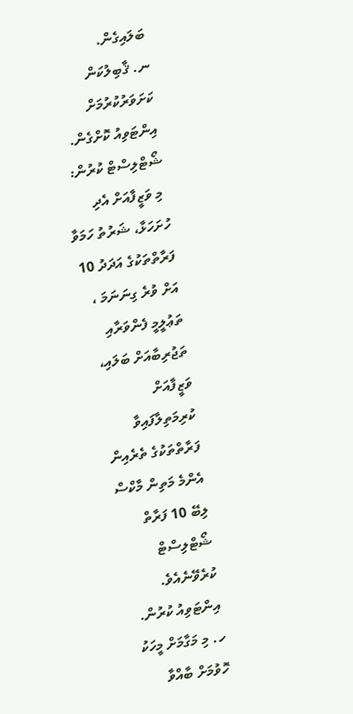ބަލައިގެން.
ނ. ޤާބިލުކަން ކަށަވަރުކުރުމަށް އިންޓަވިއު ކޮށްގެން.
ޝޯޓްލިސްޓް ކުރުން:
 މި ވަޒީފާއަށް އެދި ހުށަހަޅާ، ޝަރުތު ހަމަވާ ފަރާތްތަކުގެ އަދަދު 10 އަށް ވުރެ ގިނަނަމަ ، ތަޢުލީމީ ފެންވަރާއި ތަޖުރިބާއަށް ބަލައި، ވަޒީފާއަށް ކުރިމަތިލާފައިވާ ފަރާތްތަކުގެ ތެރެއިން އެންމެ މަތިން މާކްސް ލިބޭ 10 ފަރާތް ޝޯޓްލިސްޓް ކުރެވޭނެއެވެ.
އިންޓަވިއު ކުރުން.
ހ. މި މަގާމަށް މީހަކު ހޮވުމަށް ބާއްވާ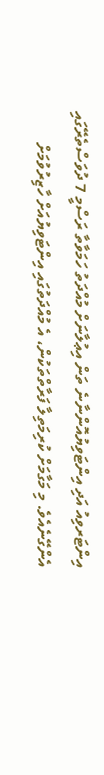އިންޓަރވިއު އަދި އިންޓަވިޔުއޮންނާނެ ތަން އިޢުލާނަށް މުއްދަތު ހަމަވާތާ ރަސްމީ 7 ދުވަސްތެރޭގައި އެންގޭނެއެވެ. މި މަގާމަށް ކުރިމަތިލާ ފަރާތްތަކުން، އެ މުއްދަތުގައި އިންޓަވިޔުއަށް ހާޒިރުވުމަށް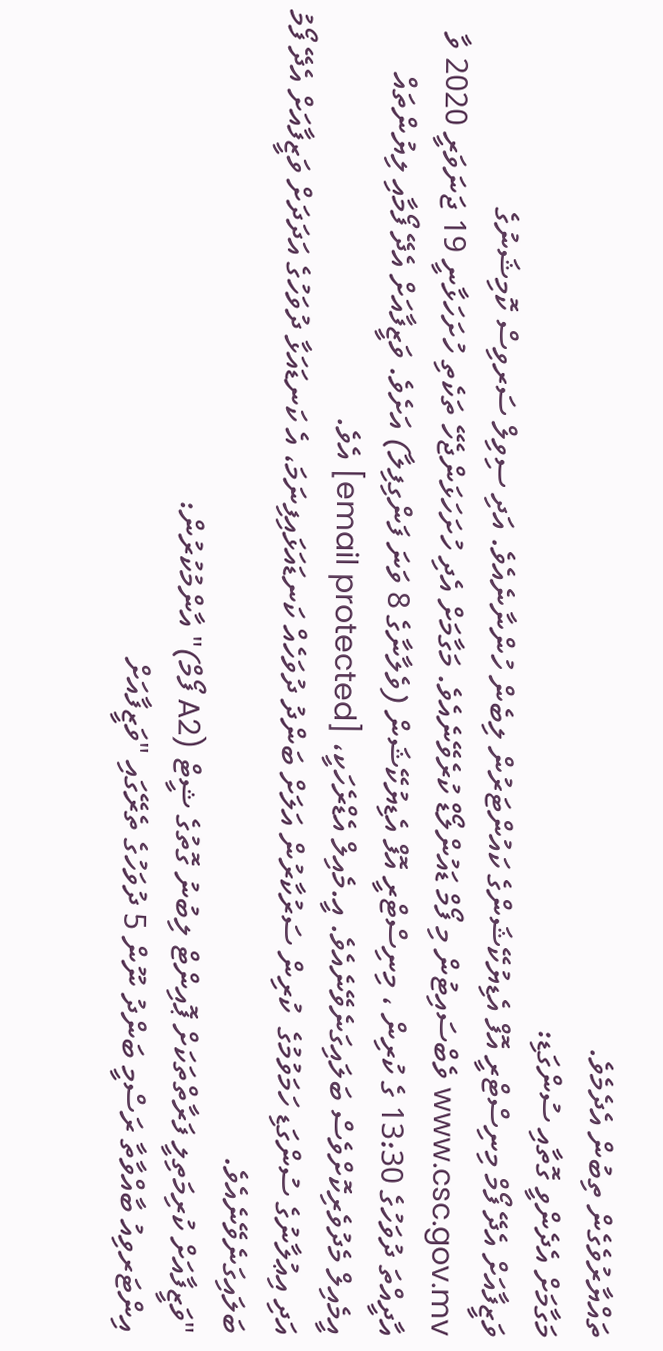ތައްޔާރުވެގެން ތިބުން އެދެމެވެ.
މަގާމަށް އެދެންވީ ގޮތާއި ސުންގަޑި:
ވަޒީފާއަށް އެދޭ ފޯމް މިނިސްޓްރީ އޮފް އެޑިޔުކޭޝަންގެ ކައުންޓަރުން ލިބެން ހުންނާނެއެވެ. އަދި ސިވިލް ސަރވިސް ކޮމިޝަނުގެ  www.csc.gov.mv ވެބްސައިޓުން މި ފޯމް ޑައުންލޯޑް ކުރެވޭނެއެވެ. މަގާމަށް އެދި ހުށަހަޅަންޖެހޭ ތަކެތި ހުށަހަޅާނީ 19 ޖަނަވަރީ 2020 ވާ އާދީއްތަ ދުވަހުގެ 13:30 ގެ ކުރިން ، މިނިސްޓްރީ އޮފް އެޑިޔުކޭޝަން (ވެލާނާގެ 8 ވަނަ ފަންގިފިލާ) އަށެވެ. ވަޒީފާއަށް އެދޭ ފޯމާއި ލިޔުންތައް އީމެއިލް މެދުވެރިކޮށްވެސް ބަލައިގަނެވޭނެއެވެ. އީ.މެއިލް އެޑްރެހަކީ، [email protected] އެވެ.
އަދި އިޢުލާނުގެ ސުންގަޑި ހަމަވުމުގެ  ކުރިން ސަރުކާރުން އަލަށް ބަންދު ދުވަހެއް ކަނޑައަޅައިފިނަމަ، އެ ކަނޑައަޅާ ދުވަހުގެ އަދަދަށް ވަޒީފާއަށް އެދޭ ފޯމު ބަލައިގަނެވޭނެއެވެ.
"ވަޒީފާއަށް ކުރިމަތިލީ ފަރާތްތަކަށް ޕޮއިންޓް ލިބުނު ގޮތުގެ ޝީޓް (A2 ފޯމް)" އާންމުކުރުން:
އިންޓަރވިއު ބާއްވާތާ ރަސްމީ ބަންދު ނޫން 5 ދުވަހުގެ ތެރޭގައި "ވަޒީފާއަށް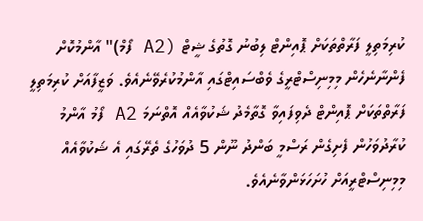ކުރިމަތިލީ ފަރާތްތަކަށް ޕޮއިންޓް ލިބުނު ގޮތުގެ ޝީޓް (A2 ފޯމް)" އާންމުކޮށް ފެންނާނެހެން މިމިނިސްޓްރީގެ ވެބްސައިޓްގައި އާންމުކުރެވޭނެއެވެ. ވަޒީފާއަށް ކުރިމަތިލީ ފަރާތްތަކަށް ޕޮއިންޓް ދެވިފައިވާ ގޮތާމެދު ޝަކުވާއެއް އޮތްނަމަ A2 ފޯމު އާންމު ކުރާދުވަހުން ފެށިގެން ރަސްމީ ބަންދު ނޫން 5 ދުވަހުގެ ތެރޭގައި އެ ޝަކުވާއެއް މިމިނިސްޓްރީއަށް ހުށަހަޅަންވާނެއެވެ.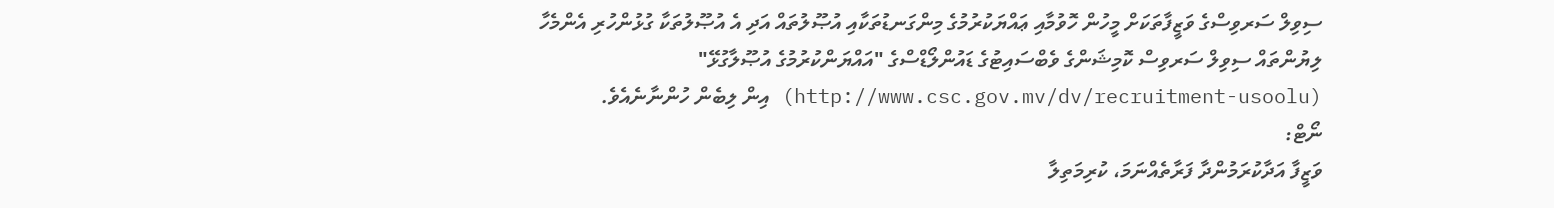ސިވިލް ސަރވިސްގެ ވަޒީފާތަކަށް މީހުން ހޮވުމާއި ޢައްޔަކުރުމުގެ މިންގަނޑުތަކާއި އުޞޫލުތައް އަދި އެ އުޞޫލުތަކާ ގުޅުންހުރި އެންމެހާ ލިޔުންތައް ސިވިލް ސަރވިސް ކޮމިޝަންގެ ވެބްސައިޓުގެ ޑައުންލޯޑްސްގެ "އައްޔަންކުރުމުގެ އުޞޫލާގުޅޭ" (http://www.csc.gov.mv/dv/recruitment-usoolu) އިން ލިބެން ހުންނާނެއެވެ.
ނޯޓް:
ވަޒީފާ އަދާކުރަމުންދާ ފަރާތެއްނަމަ، ކުރިމަތިލާ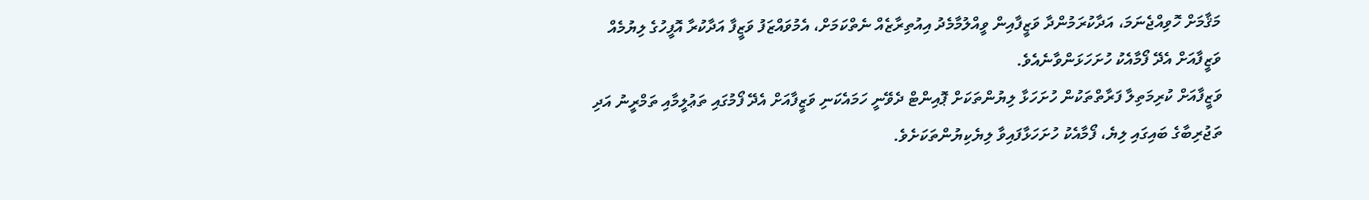މަޤާމަށް ހޮވިއްޖެނަމަ، އަދާކުރަމުންދާ ވަޒީފާއިން ވީއްލުމާމެދު އިއުތިރާޒެއް ނެތްކަމަށް، އެމުވައްޒަފު ވަޒީފާ އަދާކުރާ އޮފީހުގެ ލިޔުމެއް ވަޒީފާއަށް އެދޭ ފޯމާއެކު ހުށަހަޅަންވާނެއެވެ.
ވަޒީފާއަށް ކުރިމަތިލާ ފަރާތްތަކުން ހުށަހަޅާ ލިޔުންތަކަށް ޕޮއިންޓް ދެވޭނީ ހަމައެކަނި ވަޒީފާއަށް އެދޭ ފޯމުގައި ތަޢުލީމާއި ތަމްރީނު އަދި ތަޖުރިބާގެ ބައިގައި ލިޔެ، ފޯމާއެކު ހުށަހަޅާފައިވާ ލިޔެކިޔުންތަކަށެވެ.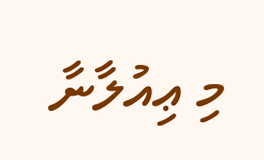މި ޢިއުލާނާ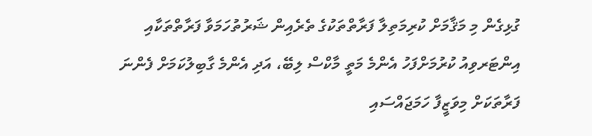ގުޅިގެން މި މަޤާމަށް ކުރިމަތިލާ ފަރާތްތަކުގެ ތެރެއިން ޝަރުތުހަމަވާ ފަރާތްތަކާއި އިންޓަރވިއު ކުރުމަށްފަހު އެންމެ މަތީ މާކްސް ލިބޭ، އަދި އެންމެ ގާބިލުކަމަށް ފެންނަ ފަރާތަކަށް މިވަޒީފާ ހަމަޖައްސައި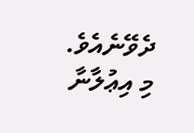ދެވޭނެއެވެ.
މި އިޢުލާނާ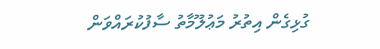ގުޅިގެން އިތުރު މަޢުލޫމާތު ސާފުކުރައްވަން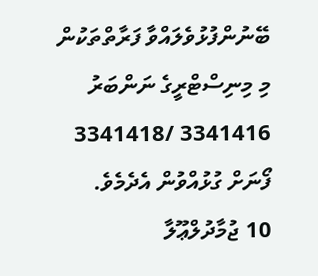ބޭނުންފުޅުވެލައްވާ ފަރާތްތަކުން މި މިނިސްޓްރީގެ ނަންބަރު 3341416 /3341418  ފޯނަށް ގުޅުއްވުން އެދެމެވެ.
10 ޖުމާދުލްޢޫލާ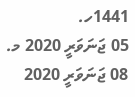1441ހ.
05 ޖަނަވަރީ 2020 މ.
08 ޖަނަވަރީ 2020